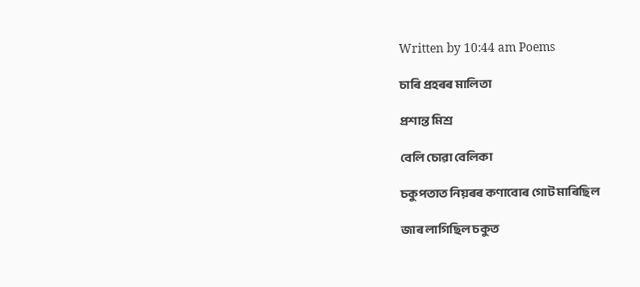Written by 10:44 am Poems

চাৰি প্ৰহৰৰ মালিতা

প্ৰশান্ত মিশ্ৰ

বেলি চোৱা বেলিকা

চকুপতাত নিয়ৰৰ কণাবোৰ গোট মাৰিছিল

জাৰ লাগিছিল চকুত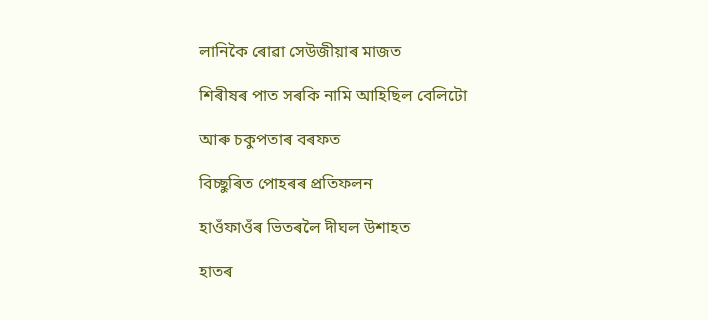লানিকৈ ৰোৱা সেউজীয়াৰ মাজত

শিৰীষৰ পাত সৰকি নামি আহিছিল বেলিটো

আৰু চকুপতাৰ বৰফত

বিচ্ছুৰিত পোহৰৰ প্ৰতিফলন

হাওঁফাওঁৰ ভিতৰলৈ দীঘল উশাহত

হাতৰ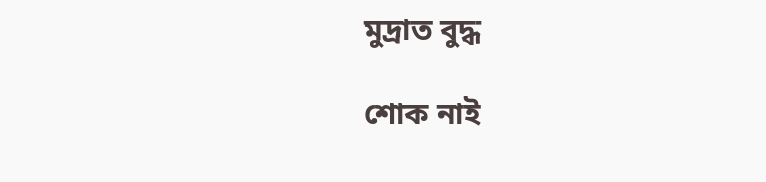মুদ্ৰাত বুদ্ধ

শোক নাই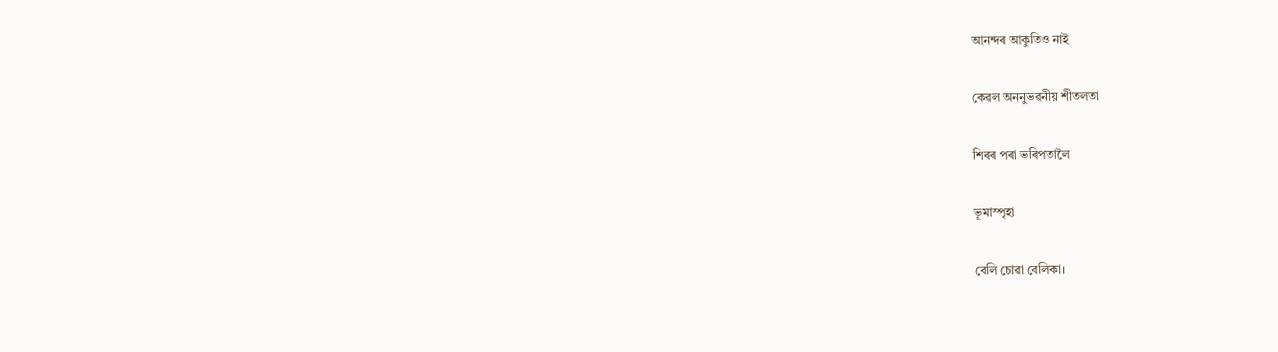আনন্দৰ আকুতিও নাই

কেৱল অননুভৱনীয় শীতলতা

শিৰৰ পৰা ভৰিপতালৈ

ভূমাস্পৃহা

বেলি চোৱা বেলিকা।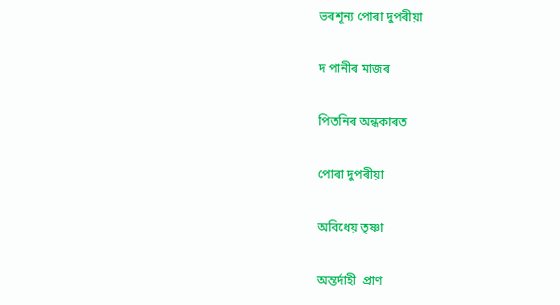ভৰশূন্য পোৰা দুপৰীয়া

দ পানীৰ মাজৰ

পিতনিৰ অন্ধকাৰত

পোৰা দুপৰীয়া

অবিধেয় তৃষ্ণা

অন্তৰ্দাহী  প্ৰাণ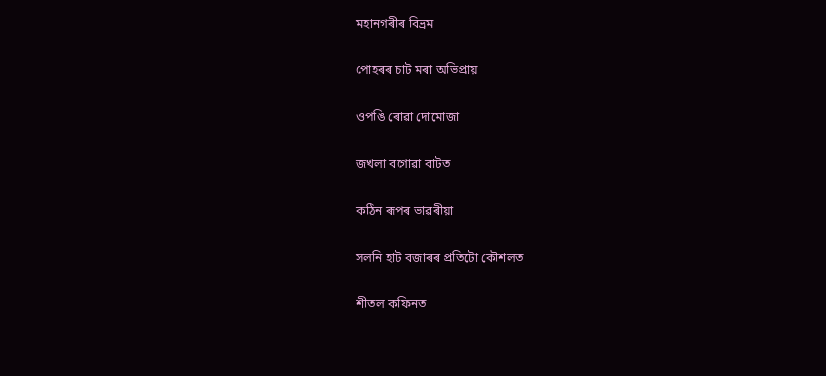মহানগৰীৰ বিভ্ৰম

পোহৰৰ চাট মৰা অভিপ্ৰায়

ওপঙি ৰোৱা দোমোজা

জখলা বগোৱা বাটত

কঠিন ৰূপৰ ভাৱৰীয়া

সলনি হাট বজাৰৰ প্ৰতিটো কৌশলত

শীতল কফিনত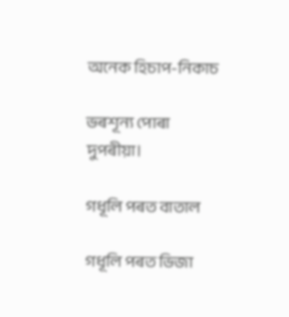অনেক হিচাপ-নিকাচ

ভৰশূন্য পোৰা দুপৰীয়া।

গধূলি পৰত বাতাল

গধূলি পৰত ভিজা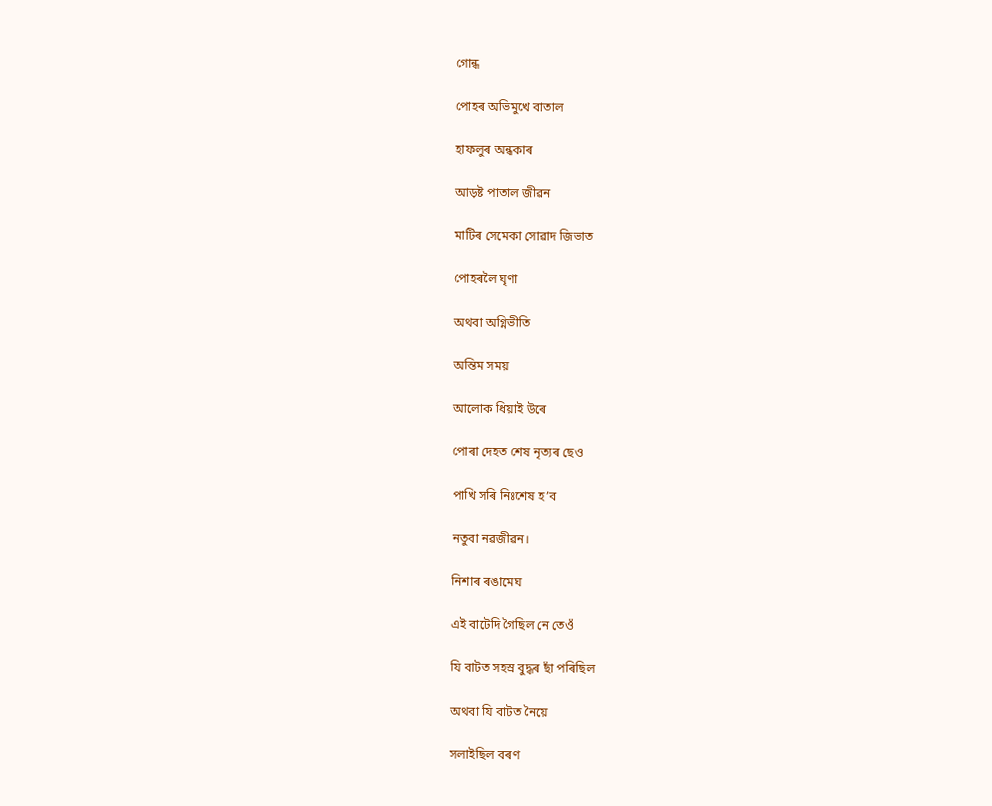গোন্ধ

পোহৰ অভিমুখে বাতাল

হাফলুৰ অন্ধকাৰ

আড়ষ্ট পাতাল জীৱন

মাটিৰ সেমেকা সোৱাদ জিভাত

পোহৰলৈ ঘৃণা

অথবা অগ্নিভীতি

অন্তিম সময়

আলোক ধিয়াই উৰে

পোৰা দেহত শেষ নৃত্যৰ ছেও

পাখি সৰি নিঃশেষ হ’ব

নতুবা নৱজীৱন।

নিশাৰ ৰঙামেঘ

এই বাটেদি গৈছিল নে তেওঁ

যি বাটত সহস্ৰ বুদ্ধৰ ছাঁ পৰিছিল

অথবা যি বাটত নৈয়ে

সলাইছিল বৰণ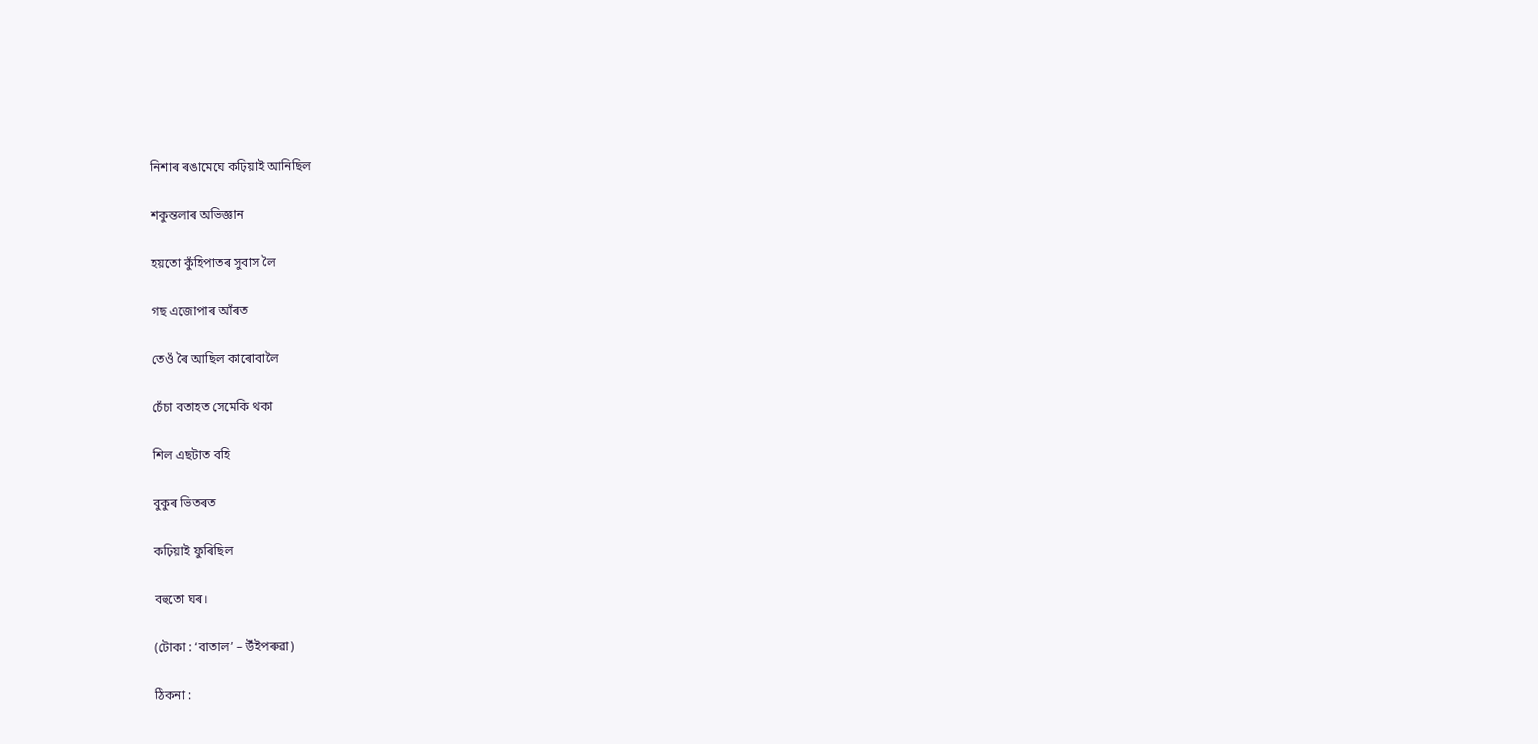নিশাৰ ৰঙামেঘে কঢ়িয়াই আনিছিল

শকুন্তলাৰ অভিজ্ঞান

হয়তো কুঁহিপাতৰ সুবাস লৈ

গছ এজোপাৰ আঁৰত

তেওঁ ৰৈ আছিল কাৰোবালৈ

চেঁচা বতাহত সেমেকি থকা

শিল এছটাত বহি

বুকুৰ ভিতৰত

কঢ়িয়াই ফুৰিছিল

বহুতো ঘৰ।

(টোকা : ‘বাতাল’ – উঁইপৰুৱা)

ঠিকনা :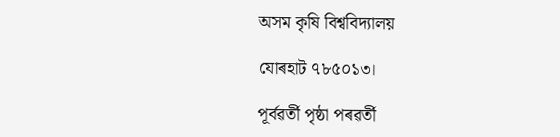অসম কৃষি বিশ্ববিদ্যালয়

যোৰহাট ৭৮৫০১৩।

পূৰ্বৱৰ্তী পৃষ্ঠা পৰৱৰ্তী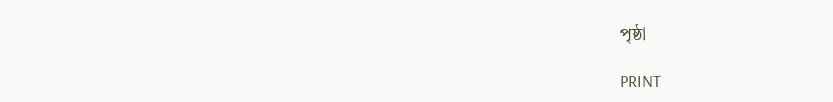পৃষ্ঠা

PRINT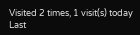Visited 2 times, 1 visit(s) today
Last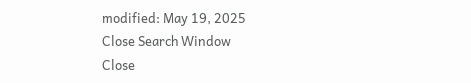modified: May 19, 2025
Close Search Window
Close